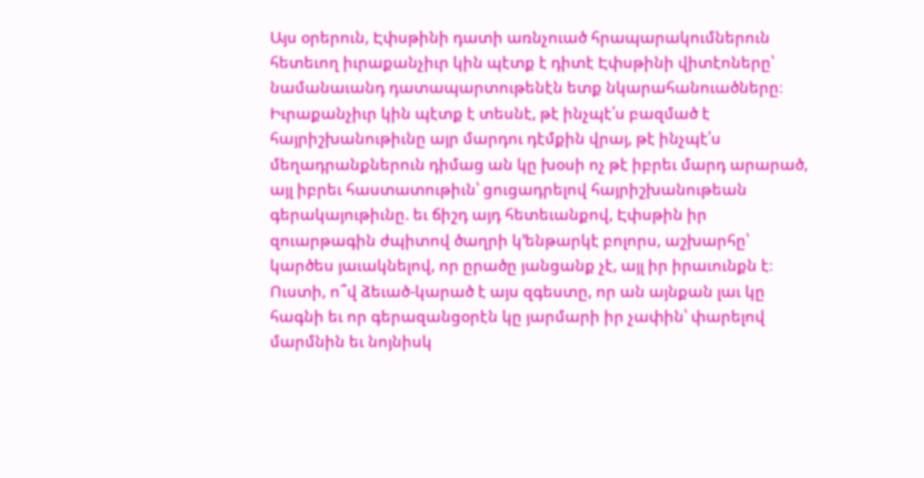Այս օրերուն, Էփսթինի դատի առնչուած հրապարակումներուն հետեւող իւրաքանչիւր կին պէտք է դիտէ Էփսթինի վիտէոները՝ նամանաւանդ դատապարտութենէն ետք նկարահանուածները։ Իւրաքանչիւր կին պէտք է տեսնէ, թէ ինչպէ՛ս բազմած է հայրիշխանութիւնը այր մարդու դէմքին վրայ, թէ ինչպէ՛ս մեղադրանքներուն դիմաց ան կը խօսի ոչ թէ իբրեւ մարդ արարած, այլ իբրեւ հաստատութիւն՝ ցուցադրելով հայրիշխանութեան գերակայութիւնը. եւ ճիշդ այդ հետեւանքով, Էփսթին իր զուարթագին ժպիտով ծաղրի կ՚ենթարկէ բոլորս, աշխարհը՝ կարծես յաւակնելով, որ ըրածը յանցանք չէ, այլ իր իրաւունքն է։ Ուստի, ո՞վ ձեւած-կարած է այս զգեստը, որ ան այնքան լաւ կը հագնի եւ որ գերազանցօրէն կը յարմարի իր չափին՝ փարելով մարմնին եւ նոյնիսկ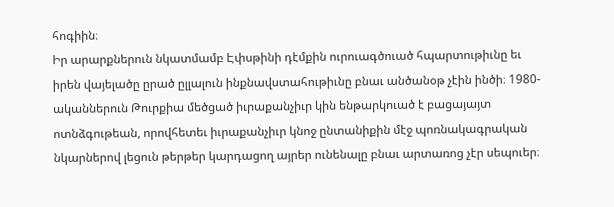հոգիին։
Իր արարքներուն նկատմամբ Էփսթինի դէմքին ուրուագծուած հպարտութիւնը եւ իրեն վայելածը ըրած ըլլալուն ինքնավստահութիւնը բնաւ անծանօթ չէին ինծի։ 1980-ականներուն Թուրքիա մեծցած իւրաքանչիւր կին ենթարկուած է բացայայտ ոտնձգութեան, որովհետեւ իւրաքանչիւր կնոջ ընտանիքին մէջ պոռնակագրական նկարներով լեցուն թերթեր կարդացող այրեր ունենալը բնաւ արտառոց չէր սեպուեր։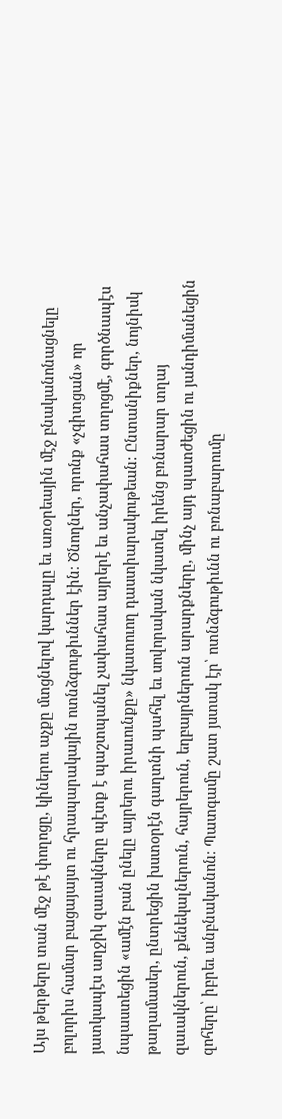Այս թերթերը տան մէջ թէ փողոցը, կիներու աչքը մտցնելով կարդալը եւ առօրեային մէջ բնականոնացնելը բոլորիս համար բացայայտ ու հրապարակային ոտնձգութիւններ էին։ Ծնողներ, որոնք «չգիտցան» որ յատկապէս աղջիկ զաւակները պէտք է պաշտպանել չափահաս այրերէ եւ անչափահաս տղոցմէ, գործնապէս նպաստեցին «ամէն բան ընելը այրերու իրաւունքը» նկատուող դաստիարակութեան: Ընտանիքներ, նոյնիսկ թաղամասեր, ընտրեցին խստօրէն գաղտնի պահել եւ սովորական նկատել իրենց բռնարար տղայ զաւակներուն, քենեկալներուն, հայրերուն, եղբայրներուն արարքները, մինչ այդ պատժեցին ու յանդիմանեցին զոհերը՝ իբրեւ անբնականոն։ Պատգամը շատ յստակ էր՝ ոտնձգութիւնն ու բռնաբարումը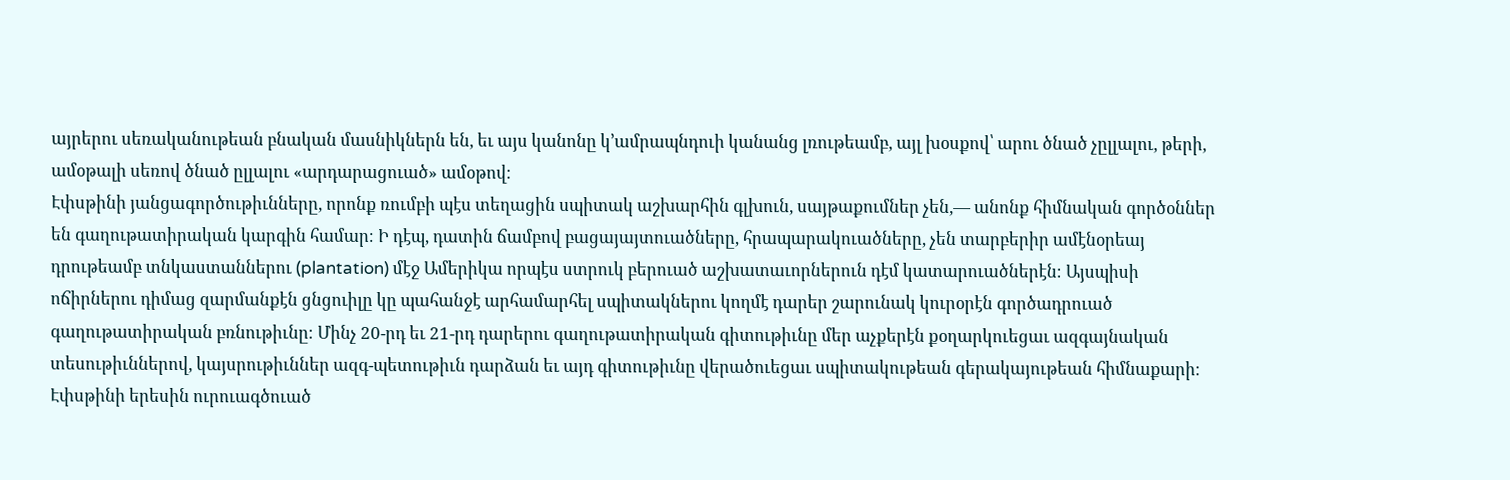այրերու սեռականութեան բնական մասնիկներն են, եւ այս կանոնը կ՚ամրապնդուի կանանց լռութեամբ, այլ խօսքով՝ արու ծնած չըլլալու, թերի, ամօթալի սեռով ծնած ըլլալու «արդարացուած» ամօթով։
Էփսթինի յանցագործութիւնները, որոնք ռումբի պէս տեղացին սպիտակ աշխարհին գլխուն, սայթաքումներ չեն,— անոնք հիմնական գործօններ են գաղութատիրական կարգին համար։ Ի դէպ, դատին ճամբով բացայայտուածները, հրապարակուածները, չեն տարբերիր ամէնօրեայ դրութեամբ տնկաստաններու (plantation) մէջ Ամերիկա որպէս ստրուկ բերուած աշխատաւորներուն դէմ կատարուածներէն։ Այսպիսի ոճիրներու դիմաց զարմանքէն ցնցուիլը կը պահանջէ արհամարհել սպիտակներու կողմէ դարեր շարունակ կուրօրէն գործադրուած գաղութատիրական բռնութիւնը։ Մինչ 20-րդ եւ 21-րդ դարերու գաղութատիրական գիտութիւնը մեր աչքերէն քօղարկուեցաւ ազգայնական տեսութիւններով, կայսրութիւններ ազգ-պետութիւն դարձան եւ այդ գիտութիւնը վերածուեցաւ սպիտակութեան գերակայութեան հիմնաքարի։ Էփսթինի երեսին ուրուագծուած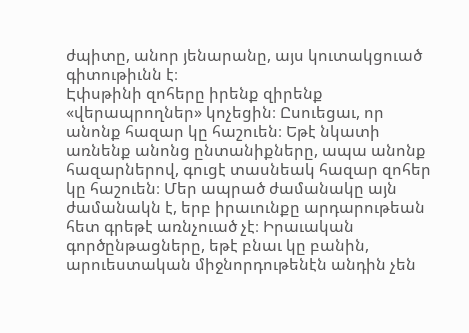ժպիտը, անոր յենարանը, այս կուտակցուած գիտութիւնն է։
Էփսթինի զոհերը իրենք զիրենք «վերապրողներ» կոչեցին։ Ըսուեցաւ, որ անոնք հազար կը հաշուեն։ Եթէ նկատի առնենք անոնց ընտանիքները, ապա անոնք հազարներով, գուցէ տասնեակ հազար զոհեր կը հաշուեն։ Մեր ապրած ժամանակը այն ժամանակն է, երբ իրաւունքը արդարութեան հետ գրեթէ առնչուած չէ։ Իրաւական գործընթացները, եթէ բնաւ կը բանին, արուեստական միջնորդութենէն անդին չեն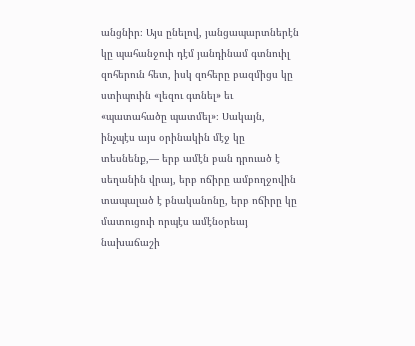անցնիր։ Այս ընելով, յանցապարտներէն կը պահանջուի դէմ յանդինամ գտնուիլ զոհերուն հետ, իսկ զոհերը բազմիցս կը ստիպուին «լեզու գտնել» եւ «պատահածը պատմել»։ Սակայն, ինչպէս այս օրինակին մէջ կը տեսնենք,— երբ ամէն բան դրուած է սեղանին վրայ, երբ ոճիրը ամբողջովին տապալած է բնականոնը, երբ ոճիրը կը մատուցուի որպէս ամէնօրեայ նախաճաշի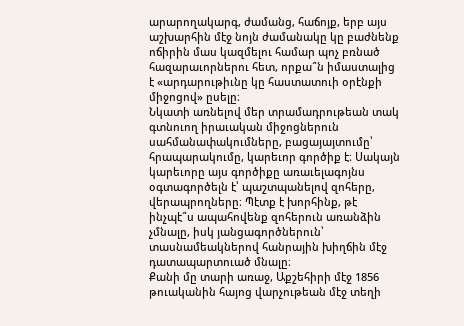արարողակարգ, ժամանց, հաճոյք, երբ այս աշխարհին մէջ նոյն ժամանակը կը բաժնենք ոճիրին մաս կազմելու համար պոչ բռնած հազարաւորներու հետ, որքա՞ն իմաստալից է «արդարութիւնը կը հաստատուի օրէնքի միջոցով» ըսելը։
Նկատի առնելով մեր տրամադրութեան տակ գտնուող իրաւական միջոցներուն սահմանափակումները, բացայայտումը՝ հրապարակումը, կարեւոր գործիք է։ Սակայն կարեւորը այս գործիքը առաւելագոյնս օգտագործելն է՝ պաշտպանելով զոհերը, վերապրողները։ Պէտք է խորհինք, թէ ինչպէ՞ս ապահովենք զոհերուն առանձին չմնալը, իսկ յանցագործներուն՝ տասնամեակներով հանրային խիղճին մէջ դատապարտուած մնալը։
Քանի մը տարի առաջ, Աքշեհիրի մէջ 1856 թուականին հայոց վարչութեան մէջ տեղի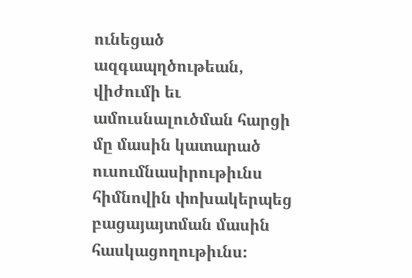ունեցած ազգապղծութեան, վիժումի եւ ամուսնալուծման հարցի մը մասին կատարած ուսումնասիրութիւնս հիմնովին փոխակերպեց բացայայտման մասին հասկացողութիւնս։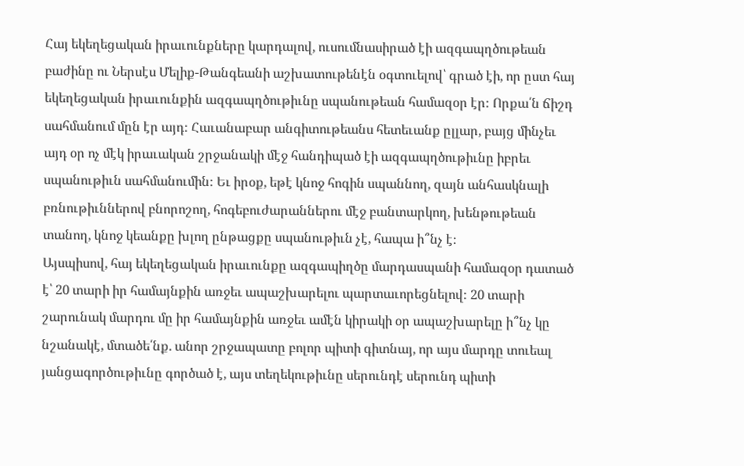Հայ եկեղեցական իրաւունքները կարդալով, ուսումնասիրած էի ազգապղծութեան բաժինը ու Ներսէս Մելիք-Թանգեանի աշխատութենէն օգտուելով՝ գրած էի, որ ըստ հայ եկեղեցական իրաւունքին ազգապղծութիւնը սպանութեան համազօր էր։ Որքա՛ն ճիշդ սահմանում մըն էր այդ։ Հաւանաբար անգիտութեանս հետեւանք ըլլար, բայց մինչեւ այդ օր ոչ մէկ իրաւական շրջանակի մէջ հանդիպած էի ազգապղծութիւնը իբրեւ սպանութիւն սահմանումին։ Եւ իրօք, եթէ կնոջ հոգին սպաննող, զայն անհասկնալի բռնութիւններով բնորոշող, հոգեբուժարաններու մէջ բանտարկող, խենթութեան տանող, կնոջ կեանքը խլող ընթացքը սպանութիւն չէ, հապա ի՞նչ է։
Այսպիսով, հայ եկեղեցական իրաւունքը ազգապիղծը մարդասպանի համազօր դատած է՝ 20 տարի իր համայնքին առջեւ ապաշխարելու պարտաւորեցնելով։ 20 տարի շարունակ մարդու մը իր համայնքին առջեւ ամէն կիրակի օր ապաշխարելը ի՞նչ կը նշանակէ, մտածե՛նք. անոր շրջապատը բոլոր պիտի գիտնայ, որ այս մարդը տուեալ յանցագործութիւնը գործած է, այս տեղեկութիւնը սերունդէ սերունդ պիտի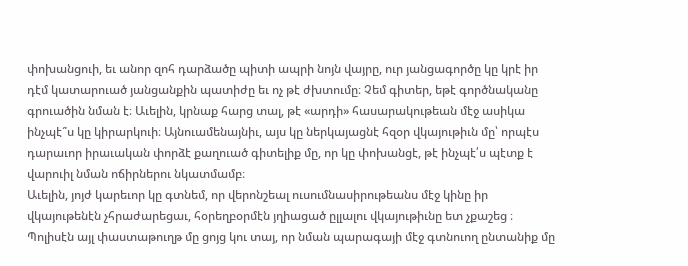փոխանցուի, եւ անոր զոհ դարձածը պիտի ապրի նոյն վայրը, ուր յանցագործը կը կրէ իր դէմ կատարուած յանցանքին պատիժը եւ ոչ թէ ժխտումը։ Չեմ գիտեր, եթէ գործնականը գրուածին նման է։ Աւելին, կրնաք հարց տալ, թէ «արդի» հասարակութեան մէջ ասիկա ինչպէ՞ս կը կիրարկուի։ Այնուամենայնիւ, այս կը ներկայացնէ հզօր վկայութիւն մը՝ որպէս դարաւոր իրաւական փորձէ քաղուած գիտելիք մը, որ կը փոխանցէ, թէ ինչպէ՛ս պէտք է վարուիլ նման ոճիրներու նկատմամբ։
Աւելին, յոյժ կարեւոր կը գտնեմ, որ վերոնշեալ ուսումնասիրութեանս մէջ կինը իր վկայութենէն չհրաժարեցաւ, հօրեղբօրմէն յղիացած ըլլալու վկայութիւնը ետ չքաշեց ։ Պոլիսէն այլ փաստաթուղթ մը ցոյց կու տայ, որ նման պարագայի մէջ գտնուող ընտանիք մը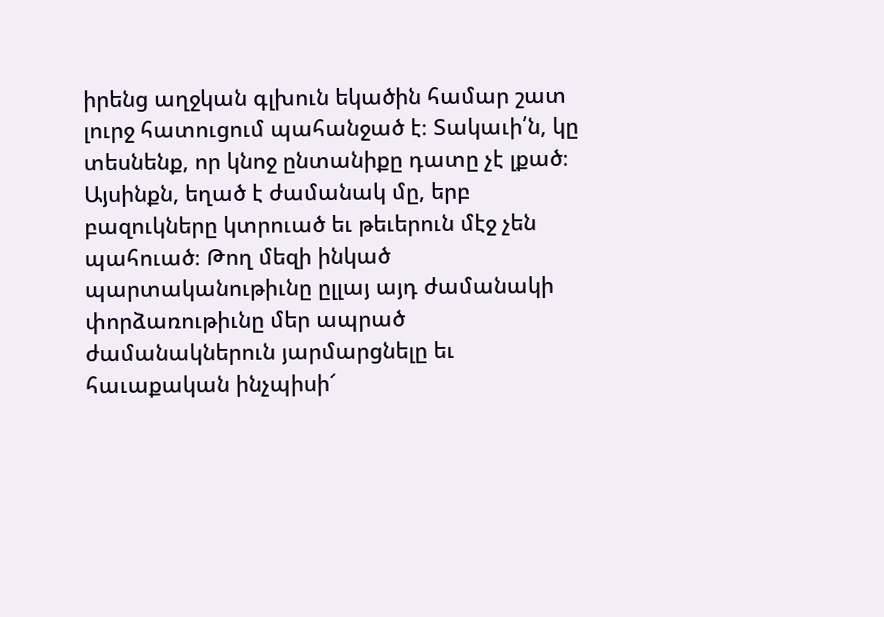իրենց աղջկան գլխուն եկածին համար շատ լուրջ հատուցում պահանջած է։ Տակաւի՛ն, կը տեսնենք, որ կնոջ ընտանիքը դատը չէ լքած։ Այսինքն, եղած է ժամանակ մը, երբ բազուկները կտրուած եւ թեւերուն մէջ չեն պահուած։ Թող մեզի ինկած պարտականութիւնը ըլլայ այդ ժամանակի փորձառութիւնը մեր ապրած ժամանակներուն յարմարցնելը եւ հաւաքական ինչպիսի՜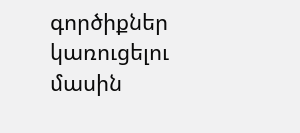գործիքներ կառուցելու մասին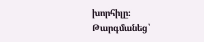խորհիլը։
Թարգմանեց՝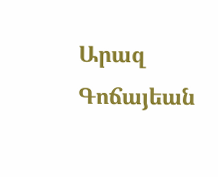Արազ Գոճայեան